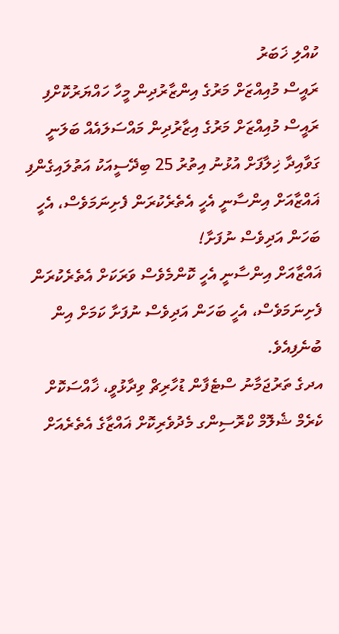ކުއްލި ޚަބަރު
ރައީސް މުއިއްޒަށް މަރުގެ އިންޒާރުދިން މީހާ ހައްޔަރުކޮށްފި
ރައީސް މުއިއްޒަށް މަރުގެ އިޒާރުދިން މައްސަލައެއް ބަލަނީ
ގަވާއިދާ ޚިލާފަށް އުޅުނު އިތުރު 25 ބިދޭސީއަކު އަތުލައިގެންފި
ޣައްޒާއަށް އިންސާނީ އެހީ އެތެރެކުރަން ފެށިނަމަވެސް، އެހީ ބަހަން އަދިވެސް ނުފަށާ!
ޣައްޒާއަށް އިންސާނީ އެހީ ކޮންމެވެސް ވަރަކަށް އެތެރެކުރަން ފެށިނަމަވެސް، އެހީ ބަހަން އަދިވެސް ނުފަށާ ކަމަށް އިން ބުނެފިއެވެ.
އދގެ ތަރުޖަމާނު ސްޓެފާން ޑުހާރިޗް ވިދާޅުވީ، ޚާއްސަކޮށް ކެރެމް ޝެލޮމް ކްރޮސިންގ މެދުވެރިކޮށް ޣައްޒާގެ އެތެރެއަށް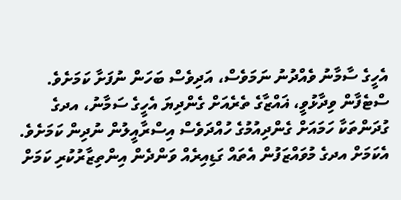އެހީގެ ސާމާނު ވެއްދުނު ނަމަވެސް، އަދިވެސް ބަހަން ނުފަށާ ކަމަށެވެ.
ސްޓެފާން ވިދާޅުވީ، ޣައްޒާގެ ތެރެއަށް ގެންދިޔަ އެހީގެ ސަމާނު، އދގެ ގުދަންތަކާ ހަމައަށް ގެންދިއުމުގެ ހުއްދަވެސް އިސްރާއީލުން ނުދިން ކަމަށެވެ. އެކަމަށް އދގެ މުވައްޒަފުން އެތައް ގަޑިއިރެއް ވަންދެން އިންތިޒާރުކުރި ކަމަށް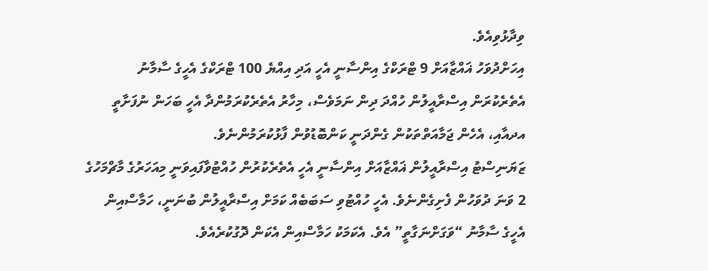ވިދާޅުވިއެވެ.
އިހަށްދުވަހު ޣައްޒާއަށް 9 ޓްރަކްގެ އިންސާނީ އެހީ އަދި އިއްޔެ 100 ޓްރަކްގެ އެހީގެ ސާމާނު އެތެރެކުރަން އިސްރާއީލުން ހުއްދަ ދިން ނަމަވެސް، މިހާރު އެތެރެކުރަމުންދާ އެހީ ބަހަން ނުފަށާތީ އދއާއި، އެހެން ޖަމާއަތްތަކުން ގެންދަނީ ކަންބޮޑުވުން ފާޅުކުރަމުންނެވެ.
ޒަޔަނިސްޓު އިސްރާއީލުން ޣައްޒާއަށް އިންސާނީ އެހީ އެތެރެކުރުން ހުއްޓުވާފައިވަނީ މިއަހަރުގެ މާޗްމަހުގެ 2 ވަނަ ދުވަހުން ފެށިގެންނެވެ. އެހީ ހުއްޓުވި ސަބަބެއް ކަމަށް އިސްރާއީލުން ބުނަނީ، ހަމާސްއިން އެހީގެ ސާމާނު “ވަގަށްނަގާތީ” އެވެ. އެކަމަކު ހަމާސްއިން އެކަން ދޮގުކުރެއެވެ.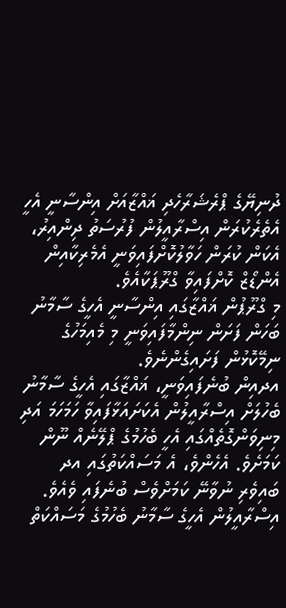ދުނިޔޭގެ ޕްރެޝަރާހެދި ޣައްޒާއަށް އިންސާނީ އެހީ އެތެރެކުރަން އިސްރާއީލުން ފުރުސަތު ދިންއިރު، އެކަން ކުރަން ހަވާލުކޮށްފައިވަނީ އެމެރިކާއިން އެންޑޯޒް ކޮށްފައިވާ ގްރޫޕަކާއެވެ.
މި ގްރޫޕުން ޣައްޒާގައި އިންސާނީ އެހީގެ ސާމާނު ބަހަން ފަށަން ނިންމާފައިވަނީ މި މެއިމަހުގެ ނިމޭކޮޅުން ފަށައިގެންނެވެ.
އދއިން ބުނެފައިވަނީ، ޣައްޒާގައި އެހީގެ ސާމާނު ބެހުލަށް އިސްރާއީލުން އެކަށައަޅާފައިވާ ހަމަހަމަ އަދި މިނިވަންގޮތެއްގައި އެހީ ބެހުމުގެ ޕްލޭނެއް ނޫން ކަމަށެވެ. އެހެންވެ، އެ މަސައްކަތުގައި އދ ބައިވެރި ނުވާނޭ ކަމަށްވެސް ބުނެފައި ވެއެވެ.
އިސްރާއީލުން އެހީގެ ސާމާނު ބެހުމުގެ މަސައްކަތް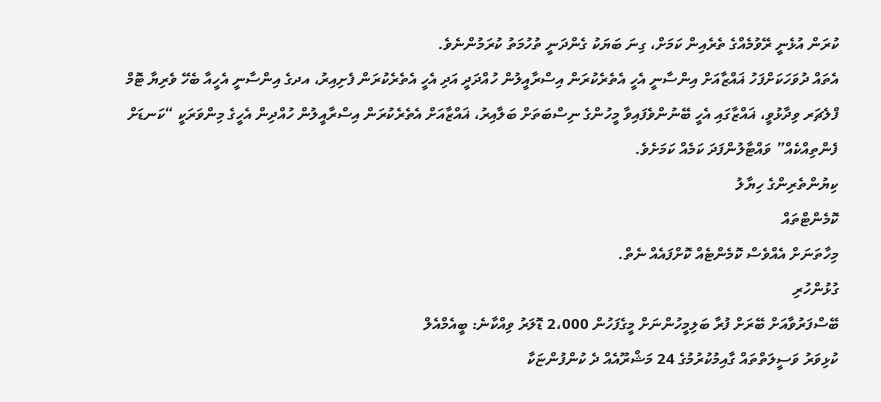ކުރަން އުޅެނީ ރޭވުމެއްގެ ތެރެއިން ކަމަށް، ގިނަ ބަޔަކު ގެންދަނީ ތުހުމަތު ކުރަމުންނެވެ.
އެތައް ދުވަހަކަށްފަހު ޣައްޒާއަށް އިންސާނީ އެހީ އެތެރެކުރަން އިސްރާއީލުން ހުއްދަދީ އަދި އެހީ އެތެރެކުރަން ފެށިއިރު، އދގެ އިންސާނީ އެހީއާ ބެހޭ ވެރިޔާ ޓޮމް ފްލެޗަރ ވިދާޅުވީ، ޣައްޒާގައި އެހީ ބޭނުންވެފައިވާ މީހުންގެ ނިސްބަތަށް ބަލާއިރު، ޣައްޒާއަށް އެތެރެކުރަން އިސްރާއީލުން ހުއްދިން އެހީގެ މިންވަރަކީ “ކަނޑަށް ފެންތިއްކެއް” ވައްޓާލުންފަދަ ކަމެއް ކަމަށެވެ.
ކިޔުންތެރިންގެ ހިޔާލު
ކޮމެންޓްތައް
މިހާތަނަށް އެއްވެސް ކޮމެންޓެއް ކޮށްފައެއް ނެތް.
ގުޅުންހުރި
ބޭސްފަރުވާއަށް ބޭރަށް ފުރާ ބަލިމީހުންނަށް މީގެފަހުން 2،000 ޑޮލަރު ވިއްކާނެ: ބީއެމްއެލް
ކުޅިވަރު ވަސީލަތްތައް ގާއިމުކުރުމުގެ 24 މަޝްރޫއެއް ދެ ކުންފުންޏަކާ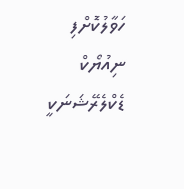ހަވާލުކޮށްފި
ނިއުޔޯކް ޑެކްލެރޭޝަނަކީ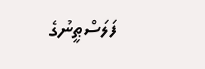ފަލަސްޠީނުގެ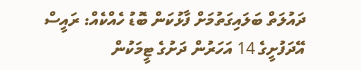ދައުލަތް ބަލައިގަތުމަށް ފާޅުކަން ބޮޑު ހެއްކެއް: ރައީސް
އޭދަފުށީގެ 14 އަހަރުން ދަށުގެ ޓީމަކުން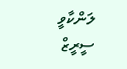ލަންކާވީ ސީރީޒް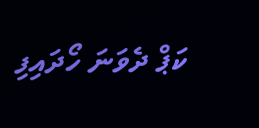ކަޕް ދެވަނަ ހޯދައިފި